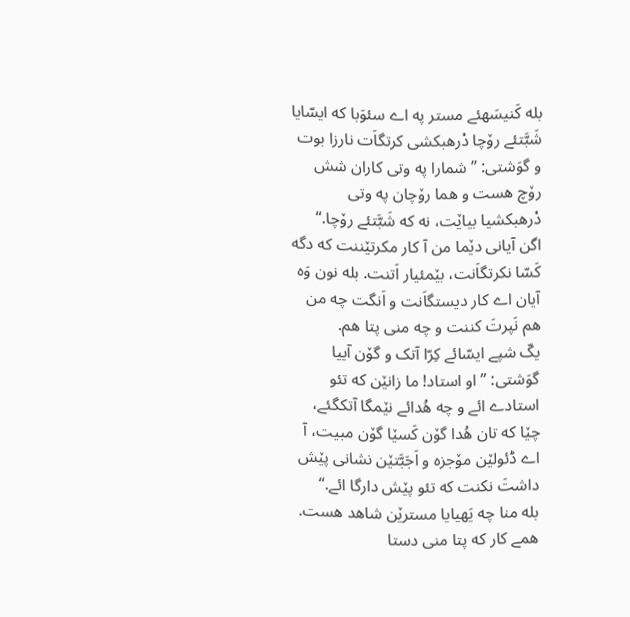بله کَنیسَهئے مستر په اے سئوَبا که ایسّایا شَبَّتئے رۆچا دْرهبکشی کرتگاَت نارزا بوت و گوَشتی: ”شمارا په وتی کاران شش رۆچ هست و هما رۆچان په وتی دْرهبکشیا بیاێت، نه که شَبَّتئے رۆچا.“
اگن آیانی دێما من آ کار مکرتێننت که دگه کَسّا نکرتگاَنت، بێمئیار اَتنت. بله نون وَه آیان اے کار دیستگاَنت و اَنگت چه من هم نَپرتَ کننت و چه منی پتا هم.
یکّ شپے ایسّائے کِرّا آتک و گۆن آییا گوَشتی: ”او استاد! ما زانێن که تئو استادے ائے و چه هُدائے نێمگا آتکگئے، چێا که تان هُدا گۆن کَسێا گۆن مبیت، آ اے ڈئولێن مۆجزه و اَجَبَّتێن نشانی پێش داشتَ نکنت که تئو پێش دارگا ائے.“
بله منا چه یَهیایا مسترێن شاهد هست. همے کار که پتا منی دستا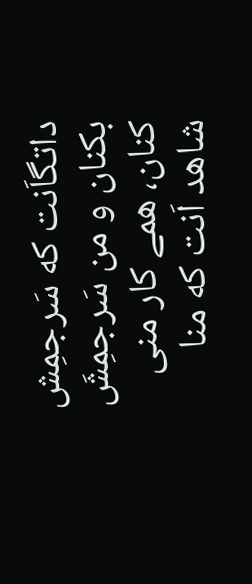داتگاَنت که سَرجمِش بکنان و من سَرجمِشَ کنان، همے کار منی شاهد اَنت که منا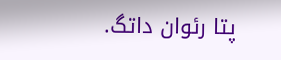پتا رئوان داتگ.